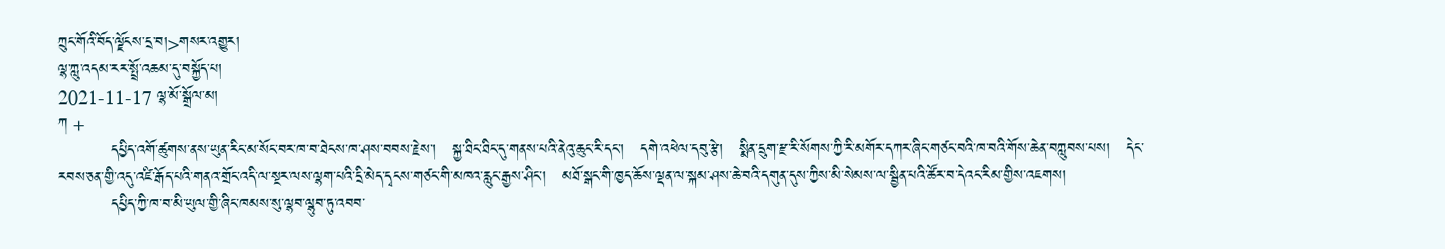ཀྲུང་གོའི་བོད་ལྗོངས་དྲ་བ།>གསར་འགྱུར།
ལྷ་ཀླུ་འདམ་རར་སྤྲོ་འཆམ་དུ་བསྐྱོད་པ།
2021-11-17 ལྷ་མོ་སྒྲོལ་མ།
ཀ +
          དཔྱིད་འགོ་ཚུགས་ནས་ཡུན་རིང་མ་སོང་བར་ཁ་བ་ཐེངས་ཁ་ཤས་བབས་རྗེས་།   སྐྱ་ཐིང་ཐིང་དུ་གནས་པའི་ནེའུ་ཆུང་རི་དང་།   དགེ་འཕེལ་དབུ་རྩེ།   སྨིན་དྲུག་རྫ་རི་སོགས་ཀྱི་རི་མགོར་དཀར་ཞིང་གཙང་བའི་ཁ་བའི་གོས་ཆེན་བཀླུབས་པས།   དེང་རབས་ཅན་གྱི་འདུ་འཛི་རྒོད་པའི་གནའ་གྲོང་འདི་ལ་སྔར་ལས་ལྷག་པའི་དྲི་མེད་དྭངས་གཙང་གི་མཁའ་རླུང་རྒྱས་ཤིང་།   མཐོ་སྒང་གི་ཁྱད་ཆོས་ལྡན་ལ་སྐམ་ཤས་ཆེ་བའི་དགུན་དུས་ཀྱིས་མི་སེམས་ལ་སྦྱིན་པའི་ཚོར་བ་དེའང་རིམ་གྱིས་འཇགས།
          དཔྱིད་ཀྱི་ཁ་བ་མི་ཡུལ་གྱི་ཞིང་ཁམས་སུ་ལྷབ་ལྷུབ་ཏུ་འབབ་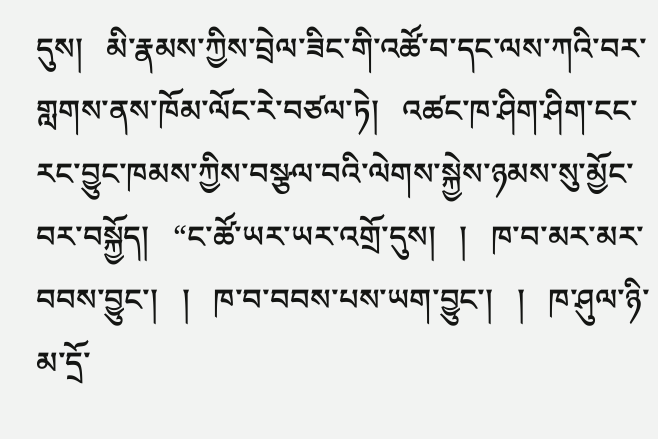དུས།   མི་རྣམས་ཀྱིས་བྲེལ་ཟིང་གི་འཚོ་བ་དང་ལས་ཀའི་བར་གླགས་ནས་ཁོམ་ལོང་རེ་བཙལ་ཏེ།   འཚང་ཁ་ཤིག་ཤིག་ངང་རང་བྱུང་ཁམས་ཀྱིས་བསྩལ་བའི་ལེགས་སྐྱེས་ཉམས་སུ་མྱོང་བར་བསྐྱོད།   “ང་ཚོ་ཡར་ཡར་འགྲོ་དུས།   །   ཁ་བ་མར་མར་བབས་བྱུང་།   །   ཁ་བ་བབས་པས་ཡག་བྱུང་།   །   ཁ་ཤུལ་ཉི་མ་དྲོ་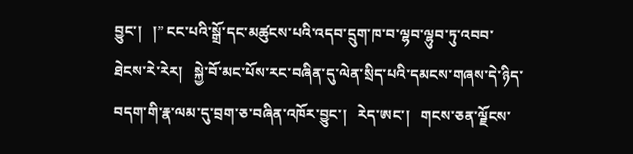བྱུང་།   །” ངང་པའི་སྒྲོ་དང་མཚུངས་པའི་འདབ་དྲུག་ཁ་བ་ལྷབ་ལྷུབ་ཏུ་འབབ་ཐེངས་རེ་རེར།   སྐྱེ་བོ་མང་པོས་རང་བཞིན་དུ་ལེན་སྲིད་པའི་དམངས་གཞས་དེ་ཉིད་བདག་གི་རྣ་ལམ་དུ་བྲག་ཅ་བཞིན་འཁོར་བྱུང་།   རེད་ཨང་།   གངས་ཅན་ལྗོངས་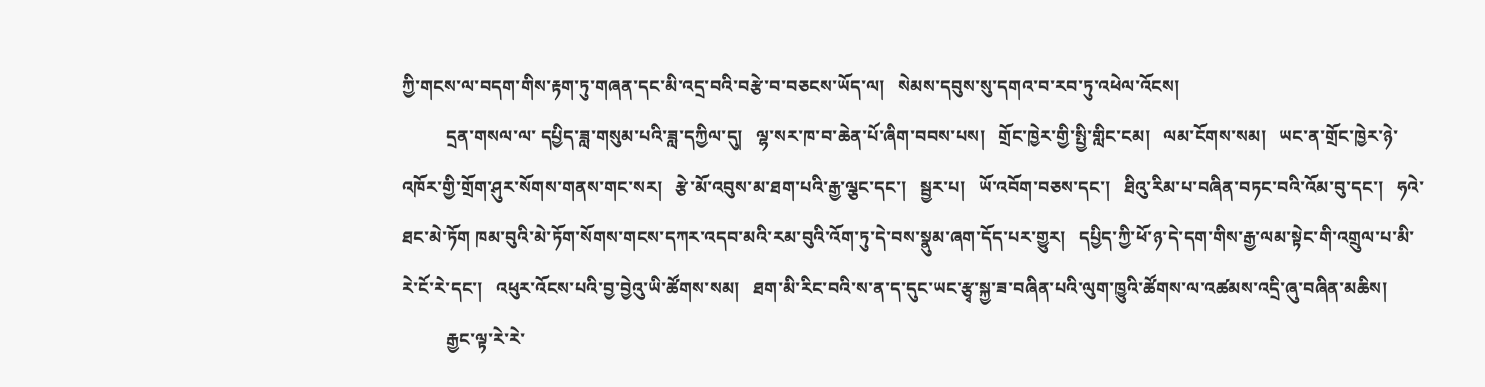ཀྱི་གངས་ལ་བདག་གིས་རྟག་ཏུ་གཞན་དང་མི་འདྲ་བའི་བརྩེ་བ་བཅངས་ཡོད་ལ།   སེམས་དབུས་སུ་དགའ་བ་རབ་ཏུ་འཕེལ་འོངས།
          དྲན་གསལ་ལ་ དཔྱིད་ཟླ་གསུམ་པའི་ཟླ་དཀྱིལ་དུ།   ལྷ་སར་ཁ་བ་ཆེན་པོ་ཞིག་བབས་པས།   གྲོང་ཁྱེར་གྱི་སྤྱི་གླིང་ངམ།   ལམ་ངོགས་སམ།   ཡང་ན་གྲོང་ཁྱེར་ཉེ་འཁོར་གྱི་གྲོག་ཤུར་སོགས་གནས་གང་སར།   རྩེ་མོ་འབུས་མ་ཐག་པའི་རྒྱ་ལྕང་དང་།   སྦྱར་པ།   ཡོ་འབོག་བཅས་དང་།   ཐིའུ་རིམ་པ་བཞིན་བཏང་བའི་འོམ་བུ་དང་།   ཧའེ་ཐང་མེ་ཏོག ཁམ་བུའི་མེ་ཏོག་སོགས་གངས་དཀར་འདབ་མའི་རམ་བུའི་འོག་ཏུ་དེ་བས་སྣུམ་ཞག་དོད་པར་གྱུར།   དཔྱིད་ཀྱི་ཕོ་ཉ་དེ་དག་གིས་རྒྱ་ལམ་སྟེང་གི་འགྲུལ་པ་མི་རེ་ངོ་རེ་དང་།   འཕུར་འོངས་པའི་བྱ་བྱེའུ་ཡི་ཚོགས་སམ།   ཐག་མི་རིང་བའི་ས་ན་ད་དུང་ཡང་རྩྭ་སྐྱ་ཟ་བཞིན་པའི་ལུག་ཁྱུའི་ཚོགས་ལ་འཚམས་འདྲི་ཞུ་བཞིན་མཆིས།
          རྒྱང་ལྟ་རེ་རེ་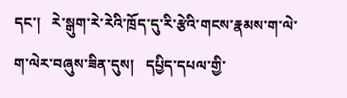དང་།   རེ་སྒུག་རེ་རེའི་ཁྲོད་དུ་རི་རྩེའི་གངས་རྣམས་ག་ལེ་ག་ལེར་བཞུས་ཟིན་དུས།   དཔྱིད་དཔལ་གྱི་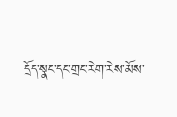དྲོད་སྣང་དང་གྲང་རེག་རེས་མོས་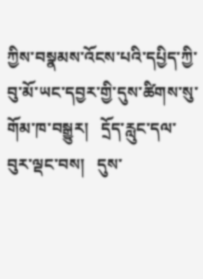ཀྱིས་བསྣམས་འོངས་པའི་དཔྱིད་ཀྱི་བུ་མོ་ཡང་དབྱར་གྱི་དུས་ཚིགས་སུ་གོམ་ཁ་བསྒྱུར།   དྲོད་རླུང་དལ་བུར་ལྡང་བས།   དུས་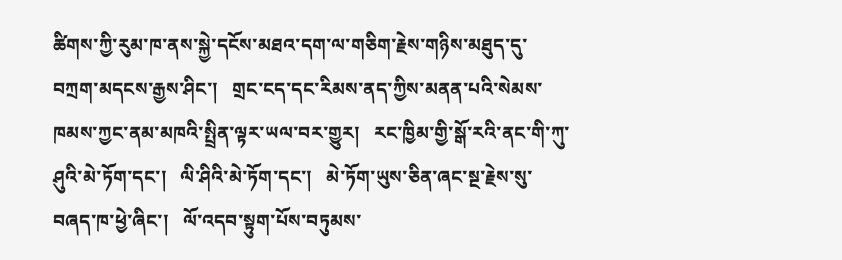ཚིགས་ཀྱི་རུམ་ཁ་ནས་སྐྱེ་དངོས་མཐའ་དག་ལ་གཅིག་རྗེས་གཉིས་མཐུད་དུ་བཀྲག་མདངས་རྒྱས་ཤིང་།   གྲང་ངད་དང་རིམས་ནད་ཀྱིས་མནན་པའི་སེམས་ཁམས་ཀྱང་ནམ་མཁའི་སྤྲིན་ལྟར་ཡལ་བར་གྱུར།   རང་ཁྱིམ་གྱི་སྒོ་རའི་ནང་གི་ཀུ་ཤུའི་མེ་ཏོག་དང་།   ལི་ཤིའི་མེ་ཏོག་དང་།   མེ་ཏོག་ཡུས་ཅིན་ཞང་སྔ་རྗེས་སུ་བཞད་ཁ་ཕྱེ་ཞིང་།   ལོ་འདབ་སྟུག་པོས་བཏུམས་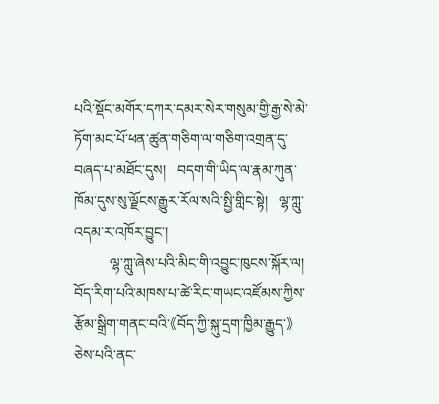པའི་སྡོང་མགོར་དཀར་དམར་སེར་གསུམ་གྱི་རྒྱ་སེ་མེ་ཏོག་མང་པོ་ཕན་ཚུན་གཅིག་ལ་གཅིག་འགྲན་དུ་བཞད་པ་མཐོང་དུས།   བདག་གི་ཡིད་ལ་རྣམ་ཀུན་ཁོམ་དུས་སུ་ལྗོངས་རྒྱུར་རོལ་སའི་སྤྱི་གླིང་སྟེ།   ལྷ་ཀླུ་འདམ་ར་འཁོར་བྱུང་།
          ལྷ་ཀླུ་ཞེས་པའི་མིང་གི་འབྱུང་ཁུངས་སྐོར་ལ།   བོད་རིག་པའི་མཁས་པ་ཚེ་རིང་གཡང་འཛོམས་ཀྱིས་རྩོམ་སྒྲིག་གནང་བའི་《བོད་ཀྱི་སྐུ་དྲག་ཁྱིམ་རྒྱུད་》ཅེས་པའི་ནང་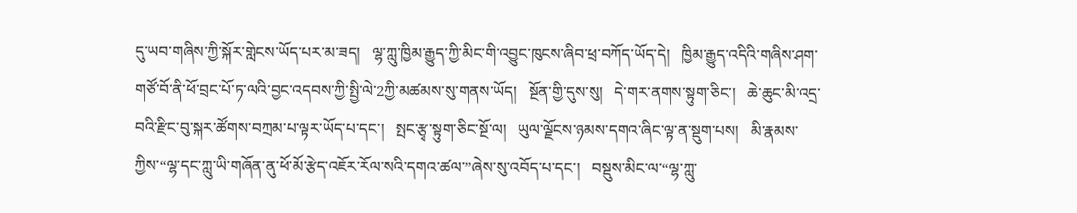དུ་ཡབ་གཞིས་ཀྱི་སྐོར་གླེངས་ཡོད་པར་མ་ཟད།   ལྷ་ཀླུ་ཁྱིམ་རྒྱུད་ཀྱི་མིང་གི་འབྱུང་ཁུངས་ཞིབ་ཕྲ་བཀོད་ཡོད་དེ།   ཁྱིམ་རྒྱུད་འདིའི་གཞིས་ཤག་གཙོ་བོ་ནི་ཕོ་བྲང་པོ་ཏ་ལའི་བྱང་འདབས་ཀྱི་སྤྱི་ལེ་2ཀྱི་མཚམས་སུ་གནས་ཡོད།   སྔོན་གྱི་དུས་སུ།   དེ་གར་ནགས་སྟུག་ཅིང་།   ཆེ་ཆུང་མི་འདྲ་བའི་རྫིང་བུ་སྐར་ཚོགས་བཀྲམ་པ་ལྟར་ཡོད་པ་དང་།   སྤང་རྩྭ་སྟུག་ཅིང་སྔོ་ལ།   ཡུལ་ལྗོངས་ཉམས་དགའ་ཞིང་ལྟ་ན་སྡུག་པས།   མི་རྣམས་ཀྱིས་“ལྷ་དང་ཀླུ་ཡི་གཞོན་ནུ་ཕོ་མོ་རྩེད་འཇོར་རོལ་སའི་དགའ་ཚལ་”ཞེས་སུ་འབོད་པ་དང་།   བསྡུས་མིང་ལ་“ལྷ་ཀླུ་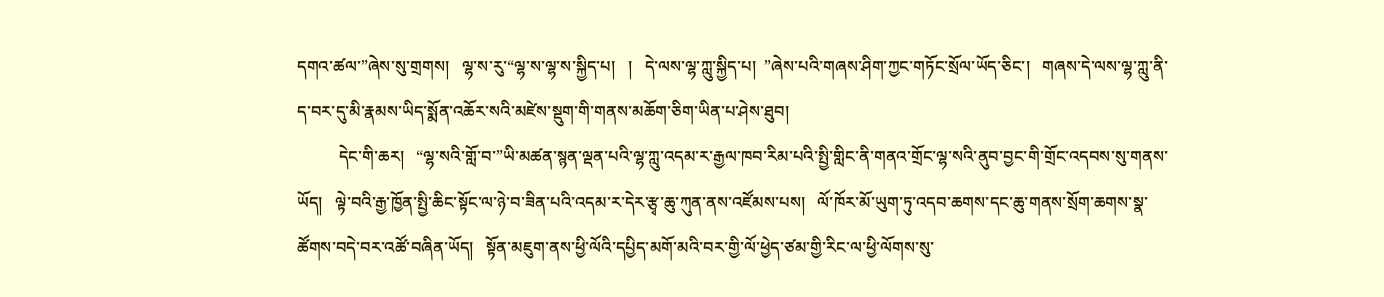དགའ་ཚལ་”ཞེས་སུ་གྲགས།   ལྷ་ས་རུ་“ལྷ་ས་ལྷ་ས་སྐྱིད་པ།   །   དེ་ལས་ལྷ་ཀླུ་སྐྱིད་པ།  ”ཞེས་པའི་གཞས་ཤིག་ཀྱང་གཏོང་སྲོལ་ཡོད་ཅིང་།   གཞས་དེ་ལས་ལྷ་ཀླུ་ནི་ད་བར་དུ་མི་རྣམས་ཡིད་སྨོན་འཆོར་སའི་མཛེས་སྡུག་གི་གནས་མཆོག་ཅིག་ཡིན་པ་ཤེས་ཐུབ།
          དེང་གི་ཆར།   “ལྷ་སའི་གློ་བ་”ཡི་མཚན་སྙན་ལྡན་པའི་ལྷ་ཀླུ་འདམ་ར་རྒྱལ་ཁབ་རིམ་པའི་སྤྱི་གླིང་ནི་གནའ་གྲོང་ལྷ་སའི་ནུབ་བྱང་གི་གྲོང་འདབས་སུ་གནས་ཡོད།   ལྟེ་བའི་རྒྱ་ཁྱོན་སྤྱི་ཆིང་སྟོང་ལ་ཉེ་བ་ཟིན་པའི་འདམ་ར་དེར་རྩྭ་ཆུ་ཀུན་ནས་འཛོམས་པས།   ལོ་ཁོར་མོ་ཡུག་ཏུ་འདབ་ཆགས་དང་ཆུ་གནས་སྲོག་ཆགས་སྣ་ཚོགས་བདེ་བར་འཚོ་བཞིན་ཡོད།   སྟོན་མཇུག་ནས་ཕྱི་ལོའི་དཔྱིད་མགོ་མའི་བར་གྱི་ལོ་ཕྱེད་ཙམ་གྱི་རིང་ལ་ཕྱི་ལོགས་སུ་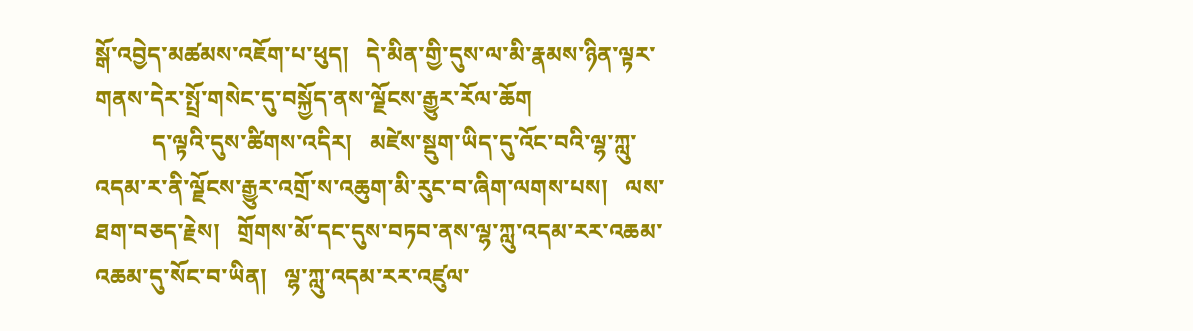སྒོ་འབྱེད་མཚམས་འཇོག་པ་ཕུད།   དེ་མིན་གྱི་དུས་ལ་མི་རྣམས་ཉིན་ལྟར་གནས་དེར་སྤྲོ་གསེང་དུ་བསྐྱོད་ནས་ལྗོངས་རྒྱུར་རོལ་ཆོག
          ད་ལྟའི་དུས་ཚིགས་འདིར།   མཛེས་སྡུག་ཡིད་དུ་འོང་བའི་ལྷ་ཀླུ་འདམ་ར་ནི་ལྗོངས་རྒྱུར་འགྲོ་ས་འཆུག་མི་རུང་བ་ཞིག་ལགས་པས།   ལས་ཐག་བཅད་རྗེས།   གྲོགས་མོ་དང་དུས་བཏབ་ནས་ལྷ་ཀླུ་འདམ་རར་འཆམ་འཆམ་དུ་སོང་བ་ཡིན།   ལྷ་ཀླུ་འདམ་རར་འཛུལ་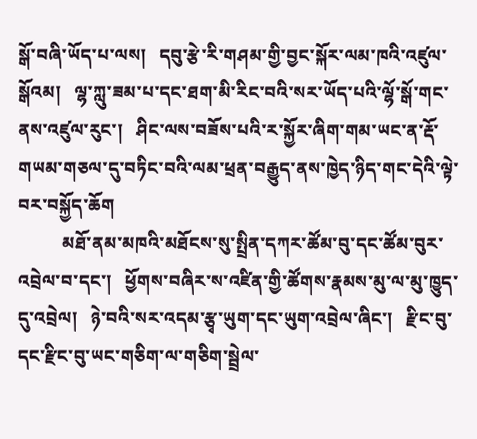སྒོ་བཞི་ཡོད་པ་ལས།   དབུ་རྩེ་རི་གཤམ་གྱི་བྱང་སྐོར་ལམ་ཁའི་འཛུལ་སྒོའམ།   ལྷ་ཀླུ་ཟམ་པ་དང་ཐག་མི་རིང་བའི་སར་ཡོད་པའི་ལྷོ་སྒོ་གང་ནས་འཛུལ་རུང་།   ཤིང་ལས་བཟོས་པའི་ར་སྐྱོར་ཞིག་གམ་ཡང་ན་རྡོ་གཡམ་གཅལ་དུ་བཏིང་བའི་ལམ་ཕྲན་བརྒྱུད་ནས་ཁྱེད་ཉིད་གང་དེའི་ལྟེ་བར་བསྐྱོད་ཆོག
          མཐོ་ནམ་མཁའི་མཐོངས་སུ་སྤྲིན་དཀར་ཚོམ་བུ་དང་ཚོམ་བུར་འབྲེལ་བ་དང་།   ཕྱོགས་བཞིར་ས་འཛིན་གྱི་ཚོགས་རྣམས་མུ་ལ་མུ་ཁྱུད་དུ་འབྲེལ།   ཉེ་བའི་སར་འདམ་རྩྭ་ཡུག་དང་ཡུག་འབྲེལ་ཞིང་།   རྫིང་བུ་དང་རྫིང་བུ་ཡང་གཅིག་ལ་གཅིག་སྦྲེལ་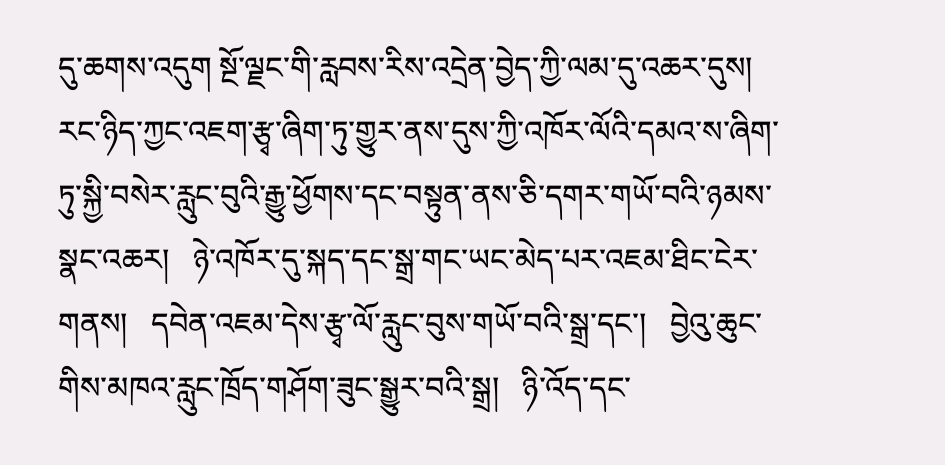དུ་ཆགས་འདུག སྔོ་ལྗང་གི་རླབས་རིས་འདྲེན་བྱེད་ཀྱི་ལམ་དུ་འཆར་དུས།   རང་ཉིད་ཀྱང་འཇག་རྩྭ་ཞིག་ཏུ་གྱུར་ནས་དུས་ཀྱི་འཁོར་ལོའི་དམའ་ས་ཞིག་ཏུ་སྐྱི་བསེར་རླུང་བུའི་རྒྱུ་ཕྱོགས་དང་བསྟུན་ནས་ཅི་དགར་གཡོ་བའི་ཉམས་སྣང་འཆར།   ཉེ་འཁོར་དུ་སྐད་དང་སྒྲ་གང་ཡང་མེད་པར་འཇམ་ཐིང་ངེར་གནས།   དབེན་འཇམ་དེས་རྩྭ་ལོ་རླུང་བུས་གཡོ་བའི་སྒྲ་དང་།   བྱེའུ་ཆུང་གིས་མཁའ་རླུང་ཁྲོད་གཤོག་ཟུང་སྒྱུར་བའི་སྒྲ།   ཉི་འོད་དང་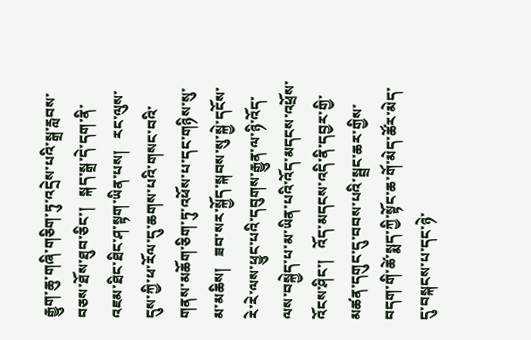རྒྱུག་ཆུ་གཞི་གཅིག་ཏུ་འདྲེས་པའི་སྒྲ་རླབས་བཅས་ཐོས་ཐུབ་ཅིང་།   སྐད་སྒྲ་དེ་དག་ནི་འཇམ་ཐིང་ཐིང་ཤ་སྟག་ཡིན་པས།   རང་ལུས་དུས་ཀྱི་ཕ་རོལ་དུ་ཆགས་པའི་གསང་བའི་གནས་མཆོག་ཅིག་ཏུ་འཕོས་པ་དང་གཉིས་སུ་མ་མཆིས།   ཟབ་སར་སྐྱོད་སྐབས་སུ་སྐྱེ་དངོས་རེ་རེ་ལས་ཕྱུང་པའི་དབུགས་རྒྱུན་ལ་ཉི་འོད་ལས་བསྐྱེད་པ་མ་ཡིན་པའི་འོད་མདངས་འཕྲོས་འོངས་ཤིང་།   འོད་མདངས་འདི་ནི་དབྱར་གྱི་མཚན་དགུང་དུ་བབས་པའི་སྦྲང་ཆར་གྱིས་བདག་གི་ཚེ་སྨད་ཀྱི་སྟོང་ཆ་གོ་མེད་ཚོར་མེད་དུ་བསྐངས་པ་དང་ཉེ་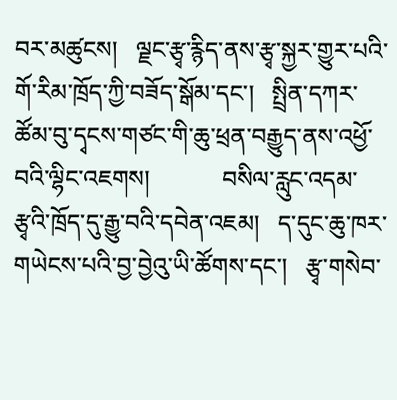བར་མཚུངས།   ལྗང་རྩྭ་རྙིད་ནས་རྩྭ་སྐྱར་གྱུར་པའི་གོ་རིམ་ཁྲོད་ཀྱི་བཟོད་སྒོམ་དང་།   སྤྲིན་དཀར་ཚོམ་བུ་དྭངས་གཙང་གི་ཆུ་ཕྲན་བརྒྱུད་ནས་འཕྱོ་བའི་ལྷིང་འཇགས།            བསིལ་རླུང་འདམ་རྩྭའི་ཁྲོད་དུ་རྒྱུ་བའི་དབེན་འཇམ།   ད་དུང་ཆུ་ཁར་གཡེངས་པའི་བྱ་བྱེའུ་ཡི་ཚོགས་དང་།   རྩྭ་གསེབ་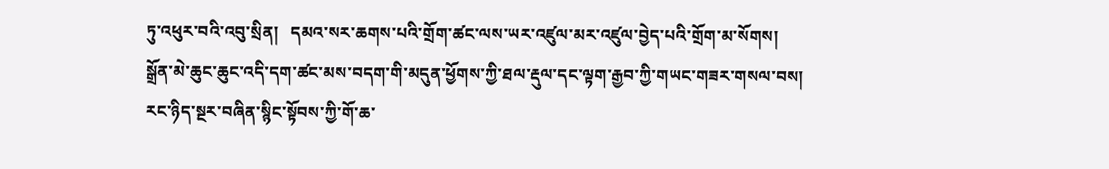ཏུ་འཕུར་བའི་འབུ་སྲིན།   དམའ་སར་ཆགས་པའི་གྲོག་ཚང་ལས་ཡར་འཛུལ་མར་འཛུལ་བྱེད་པའི་གྲོག་མ་སོགས།   སྒྲོན་མེ་ཆུང་ཆུང་འདི་དག་ཚང་མས་བདག་གི་མདུན་ཕྱོགས་ཀྱི་ཐལ་རྡུལ་དང་ལྟག་རྒྱབ་ཀྱི་གཡང་གཟར་གསལ་བས།   རང་ཉིད་སྔར་བཞིན་སྙིང་སྟོབས་ཀྱི་གོ་ཆ་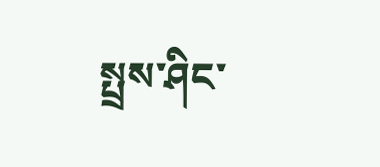སྤྲས་ཤིང་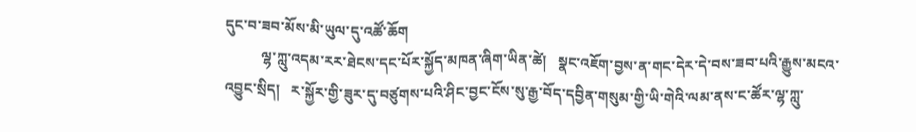དུང་བ་ཟབ་མོས་མི་ཡུལ་དུ་འཚོ་ཆོག
          ལྷ་ཀླུ་འདམ་རར་ཐེངས་དང་པོར་སྐྱོད་མཁན་ཞིག་ཡིན་ཚེ།   སྣང་འཇོག་བྱས་ན་གང་དེར་དེ་བས་ཟབ་པའི་རྒྱུས་མངའ་འབྱུང་སྲིད།   ར་སྐྱོར་གྱི་ཟུར་དུ་བཙུགས་པའི་ཤིང་བྱང་ངོས་སུ་རྒྱ་བོད་དབྱིན་གསུམ་གྱི་ཡི་གེའི་ལམ་ནས་ང་ཚོར་ལྷ་ཀླུ་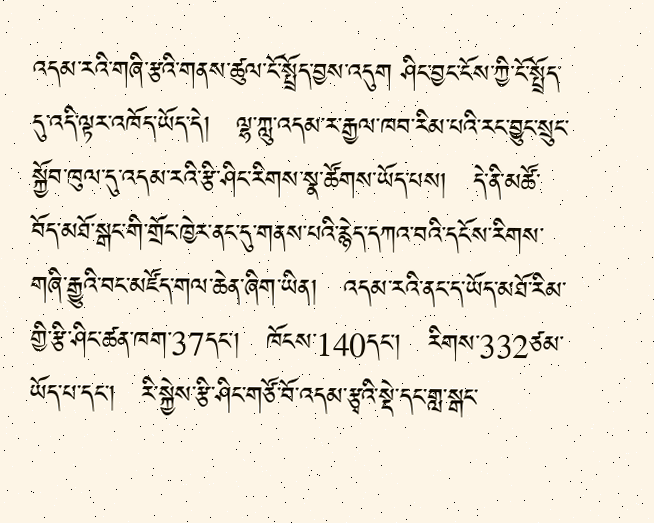འདམ་རའི་གཞི་རྩའི་གནས་ཚུལ་ངོ་སྤྲོད་བྱས་འདུག ཤིང་བྱང་ངོས་ཀྱི་ངོ་སྤྲོད་དུ་འདི་ལྟར་འཁོད་ཡོད་དེ།   ལྷ་ཀླུ་འདམ་ར་རྒྱལ་ཁབ་རིམ་པའི་རང་བྱུང་སྲུང་སྐྱོབ་ཁུལ་དུ་འདམ་རའི་རྩི་ཤིང་རིགས་སྣ་ཚོགས་ཡོད་པས།   དེ་ནི་མཚོ་བོད་མཐོ་སྒང་གི་གྲོང་ཁྱེར་ནང་དུ་གནས་པའི་རྙེད་དཀའ་བའི་དངོས་རིགས་གཞི་རྒྱུའི་བང་མཛོད་གལ་ཆེན་ཞིག་ཡིན།   འདམ་རའི་ནང་ད་ཡོད་མཐོ་རིམ་གྱི་རྩི་ཤིང་ཚན་ཁག་37དང་།   ཁོངས་140དང་།   རིགས་332ཙམ་ཡོད་པ་དང་།   རི་སྐྱེས་རྩི་ཤིང་གཙོ་བོ་འདམ་རྩྭའི་སྡེ་དང་གླ་སྒང་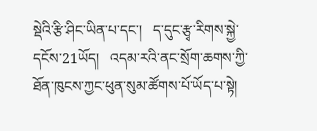སྡེའི་རྩི་ཤིང་ཡིན་པ་དང་།   ད་དུང་རྩྭ་རིགས་སྐྱེ་དངོས་21ཡོད།   འདམ་རའི་ནང་སྲོག་ཆགས་ཀྱི་ཐོན་ཁུངས་ཀྱང་ཕུན་སུམ་ཚོགས་པོ་ཡོད་པ་སྟེ།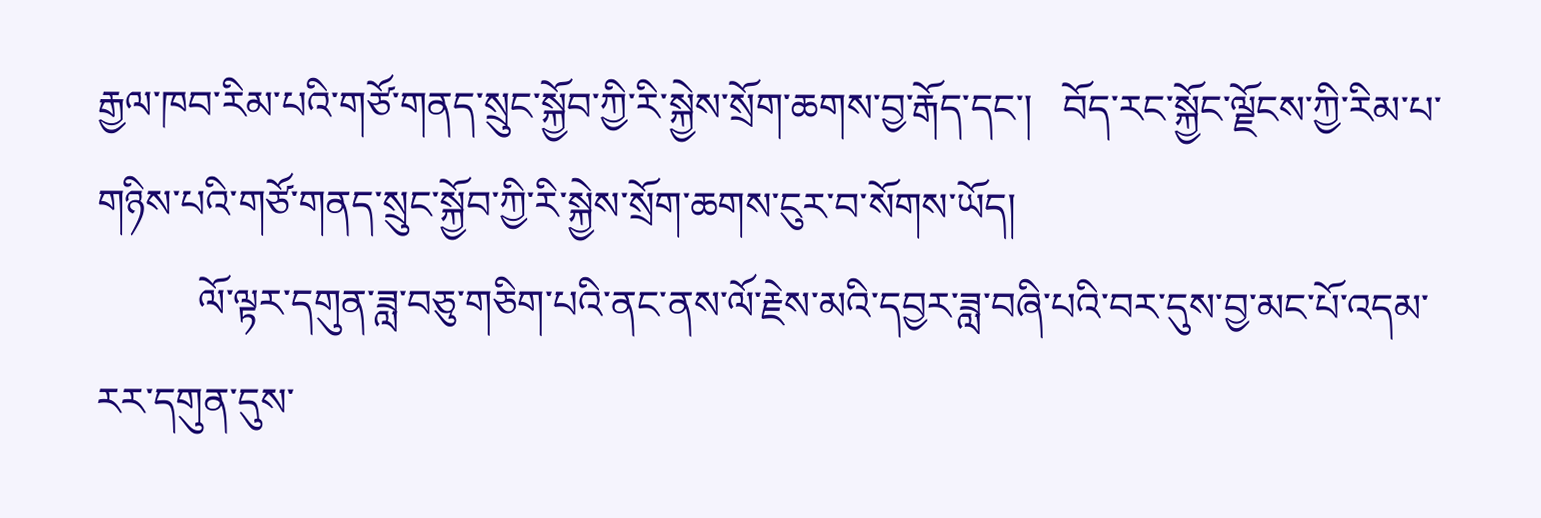རྒྱལ་ཁབ་རིམ་པའི་གཙོ་གནད་སྲུང་སྐྱོབ་ཀྱི་རི་སྐྱེས་སྲོག་ཆགས་བྱ་རྒོད་དང་།   བོད་རང་སྐྱོང་ལྗོངས་ཀྱི་རིམ་པ་གཉིས་པའི་གཙོ་གནད་སྲུང་སྐྱོབ་ཀྱི་རི་སྐྱེས་སྲོག་ཆགས་ངུར་བ་སོགས་ཡོད།
          ལོ་ལྟར་དགུན་ཟླ་བཅུ་གཅིག་པའི་ནང་ནས་ལོ་རྗེས་མའི་དབྱར་ཟླ་བཞི་པའི་བར་དུས་བྱ་མང་པོ་འདམ་རར་དགུན་དུས་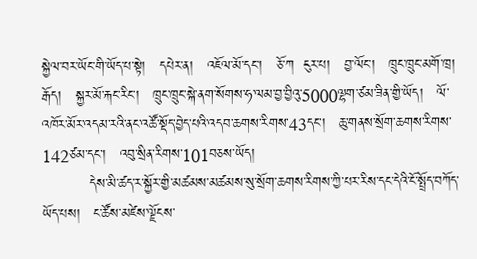སྐྱེལ་བར་ཡོང་གི་ཡོད་པ་སྟེ།   དཔེར་ན།   འཇོལ་མོ་དང་།   ཅོ་ཀ  ངུར་པ།   བྱ་ལོང་།   ཁྲུང་ཁྲུང་མགོ་ཁྲ།   རྒོད།   སྐྱར་མོ་རྐང་རིང་།   ཁྲུང་ཁྲུང་སྐེ་ནག་སོགས་ཧ་ལམ་བྱ་བྱིའུ་5000ལྷག་ཙམ་ཟིན་གྱི་ཡོད།   ལོ་འཁོར་མོར་འདམ་རའི་ནང་འཚོ་སྡོད་བྱེད་པའི་འདབ་ཆགས་རིགས་43དང་།   ཆུ་གནས་སྲོག་ཆགས་རིགས་142ཙམ་དང་།   འབུ་སྲིན་རིགས་101བཅས་ཡོད།
          དེས་མི་ཚད་ར་སྐྱོར་གྱི་མཚམས་མཚམས་སུ་སྲོག་ཆགས་རིགས་ཀྱི་པར་རིས་དང་དེའི་ངོ་སྤྲོད་བཀོད་ཡོད་པས།   ང་ཚོས་མཛེས་ལྗོངས་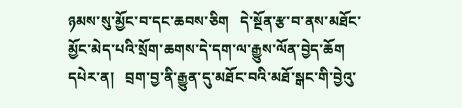ཉམས་སུ་མྱོང་བ་དང་ཆབས་ཅིག   དེ་སྔོན་རྩ་བ་ནས་མཐོང་མྱོང་མེད་པའི་སྲོག་ཆགས་དེ་དག་ལ་རྒྱུས་ལོན་བྱེད་ཆོག དཔེར་ན།   བྲག་བྱ་ནི་རྒྱུན་དུ་མཐོང་བའི་མཐོ་སྒང་གི་བྱེའུ་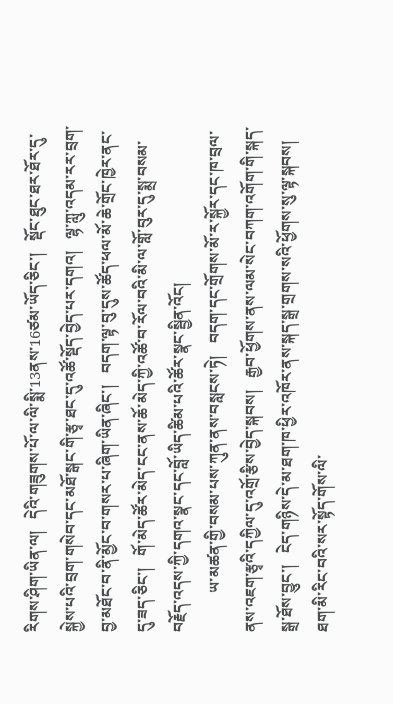རིགས་ཤིག་ཡིན་ལ།   དེའི་གཟུགས་པོ་ལ་ལི་སྨི་13ནས་16ཙམ་ཡོད་ཅིང་།   སྡོང་ཐུང་ཐར་ཐོར་དུ་སྐྱེས་པའི་བྲག་གསེབ་དང་མཐོ་སྒང་གི་རྩྭ་ཐང་དུ་འཚོ་སྡོད་བྱེད་པར་དགའ།   ལྷ་ཀླུ་འདམ་རར་བྲག་བྱ་མཐོང་བ་ནི་མྱོང་བ་གསར་པ་ཞིག་ཡིན་ཞིང་།   བདག་ལྟ་བུ་དུས་ཚོད་ཕལ་མོ་ཆེ་གྲོང་ཁྱེར་ནང་དུ་ཟད་ཅིང་།   གོ་མེད་ཚོར་མེད་ངང་ནས་ཆོ་མེད་ཀྱི་འཚོ་བ་རོལ་བའི་མི་ལ་གློ་བུར་དུ་སྨྲ་བསམ་བརྗོད་འདས་ཀྱི་དགའ་སྣང་དང་བློ་ཡིད་ཚིམ་པའི་ཚོར་སྣང་སྦྱིན་འོང།
          ཡ་མཚན་གྱི་བསམ་པས་ཀུན་ནས་བསླངས་ཏེ།   བདག་དང་གྲོགས་མོ་ར་སྐྱོར་དང་ཁ་བྲལ་ནས་འཇག་རྩྭའི་དཀྱིལ་དུ་འགྲོ་རྩིས་བྱེད་སྐབས།   རྒྱབ་ཕྱོགས་ནས་ལམ་སེང་བཀག་འགོག་གི་སྐད་སྒྲ་ཐོས་བྱུང་།   ངེད་གཉིས་དེ་མ་ཐག་ཁ་ཕྱིར་འཁོར་ནས་སྐད་སྒྲ་གྲགས་སའི་ཕྱོགས་སུ་ལྟ་སྐབས།   ཐག་མི་རིང་བའི་སར་སྟོད་གོས་ལི་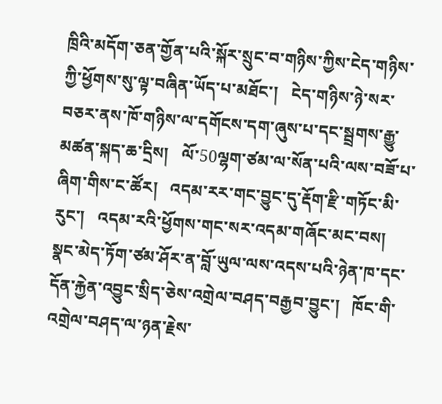ཁྲིའི་མདོག་ཅན་གྱོན་པའི་སྐོར་སྲུང་བ་གཉིས་ཀྱིས་ངེད་གཉིས་ཀྱི་ཕྱོགས་སུ་ལྟ་བཞིན་ཡོད་པ་མཐོང་།   ངེད་གཉིས་ཉེ་སར་བཅར་ནས་ཁོ་གཉིས་ལ་དགོངས་དག་ཞུས་པ་དང་སྦྲགས་རྒྱུ་མཚན་སྐད་ཆ་དྲིས།   ལོ་50ལྷག་ཙམ་ལ་སོན་པའི་ལས་བཟོ་པ་ཞིག་གིས་ང་ཚོར།   འདམ་རར་གང་བྱུང་དུ་རྡོག་རྫི་གཏོང་མི་རུང་།   འདམ་རའི་ཕྱོགས་གང་སར་འདམ་གཞོང་མང་བས།   སྣང་མེད་ཏོག་ཙམ་ཤོར་ན་བློ་ཡུལ་ལས་འདས་པའི་ཉེན་ཁ་དང་དོན་རྐྱེན་འབྱུང་སྲིད་ཅེས་འགྲེལ་བཤད་བརྒྱབ་བྱུང་།   ཁོང་གི་འགྲེལ་བཤད་ལ་ཉན་རྗེས་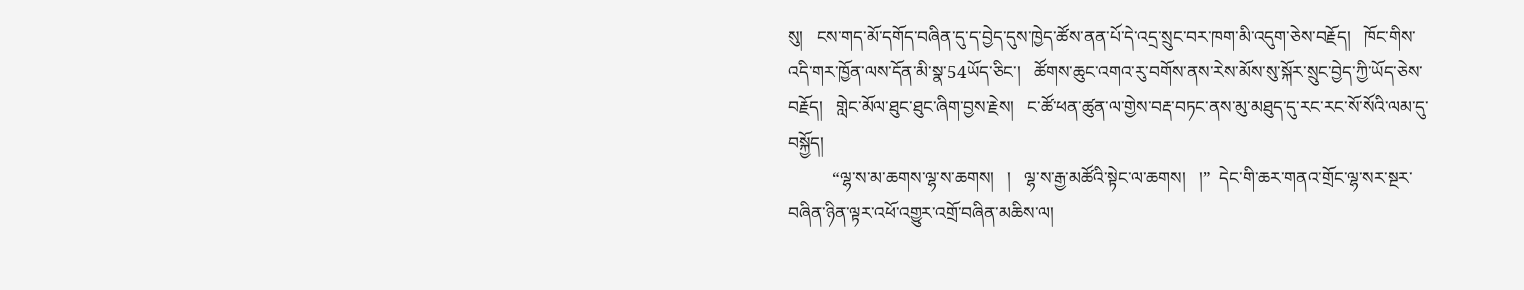སུ།   ངས་གད་མོ་དགོད་བཞིན་དུ་ད་བྱེད་དུས་ཁྱེད་ཚོས་ནན་པོ་དེ་འདྲ་སྲུང་བར་ཁག་མི་འདུག་ཅེས་བརྗོད།   ཁོང་གིས་འདི་གར་ཁྱོན་ལས་དོན་མི་སྣ་54ཡོད་ཅིང་།   ཚོགས་ཆུང་འགའ་རུ་བགོས་ནས་རེས་མོས་སུ་སྐོར་སྲུང་བྱེད་ཀྱི་ཡོད་ཅེས་བརྗོད།   གླེང་མོལ་ཐུང་ཐུང་ཞིག་བྱས་རྗེས།   ང་ཚོ་ཕན་ཚུན་ལ་གྱེས་བརྡ་བཏང་ནས་མུ་མཐུད་དུ་རང་རང་སོ་སོའི་ལམ་དུ་བསྐྱོད།
          “ལྷ་ས་མ་ཆགས་ལྷ་ས་ཆགས།   །   ལྷ་ས་རྒྱ་མཚོའི་སྟེང་ལ་ཆགས།   །”  དེང་གི་ཆར་གནའ་གྲོང་ལྷ་སར་སྔར་བཞིན་ཉིན་ལྟར་འཕོ་འགྱུར་འགྲོ་བཞིན་མཆིས་ལ།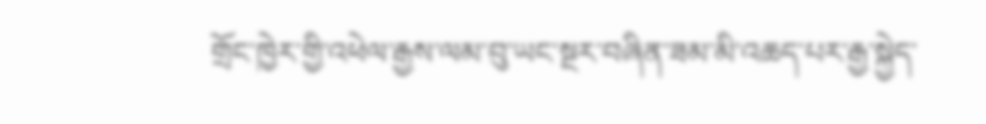གྲོང་ཁྱེར་གྱི་འཕེལ་རྒྱས་ལམ་བུ་ཡང་སྔར་བཞིན་ཟམ་མི་འཆད་པར་རྒྱ་སྐྱེད་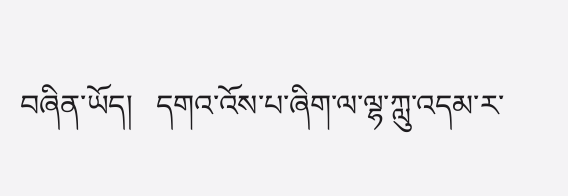བཞིན་ཡོད།   དགའ་འོས་པ་ཞིག་ལ་ལྷ་ཀླུ་འདམ་ར་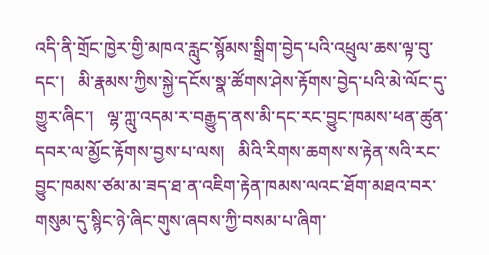འདི་ནི་གྲོང་ཁྱེར་གྱི་མཁའ་རླུང་སྙོམས་སྒྲིག་བྱེད་པའི་འཕྲུལ་ཆས་ལྟ་བུ་དང་།   མི་རྣམས་ཀྱིས་སྐྱེ་དངོས་སྣ་ཚོགས་ཤེས་རྟོགས་བྱེད་པའི་མེ་ལོང་དུ་གྱུར་ཞིང་།   ལྷ་ཀླུ་འདམ་ར་བརྒྱུད་ནས་མི་དང་རང་བྱུང་ཁམས་ཕན་ཚུན་དབར་ལ་མྱོང་རྟོགས་བྱས་པ་ལས།   མིའི་རིགས་ཆགས་ས་རྟེན་སའི་རང་བྱུང་ཁམས་ཙམ་མ་ཟད་ཐ་ན་འཇིག་རྟེན་ཁམས་ལའང་ཐོག་མཐའ་བར་གསུམ་དུ་སྙིང་ཉེ་ཞིང་གུས་ཞབས་ཀྱི་བསམ་པ་ཞིག་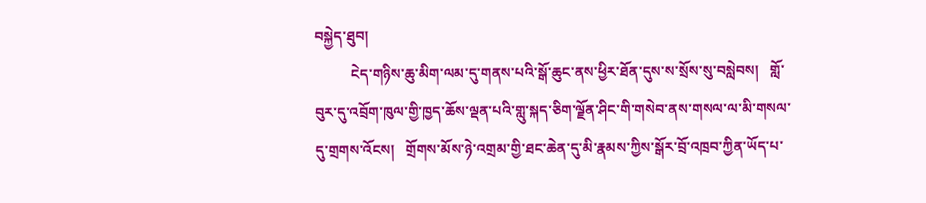བསྐྱེད་ཐུབ།
          ངེད་གཉིས་ཆུ་མིག་ལམ་དུ་གནས་པའི་སྒོ་ཆུང་ནས་ཕྱིར་ཐོན་དུས་ས་སྲོས་སུ་བསླེབས།   གློ་བུར་དུ་འབྲོག་ཁུལ་གྱི་ཁྱད་ཆོས་ལྡན་པའི་གླུ་སྐད་ཅིག་ལྗོན་ཤིང་གི་གསེབ་ནས་གསལ་ལ་མི་གསལ་དུ་གྲགས་འོངས།   གྲོགས་མོས་ཉེ་འགྲམ་གྱི་ཐང་ཆེན་དུ་མི་རྣམས་ཀྱིས་སྒོར་བྲོ་འཁྲབ་ཀྱིན་ཡོད་པ་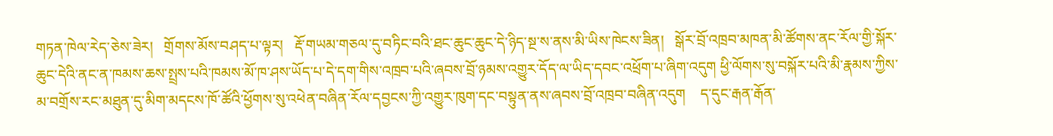གཏན་ཁེལ་རེད་ཅེས་ཟེར།   གྲོགས་མོས་བཤད་པ་ལྟར།   རྡོ་གཡམ་གཅལ་དུ་བཏིང་བའི་ཐང་ཆུང་ཆུང་དེ་ཉིད་སྔ་ས་ནས་མི་ཡིས་ཁེངས་ཟིན།   སྒོར་བྲོ་འཁྲབ་མཁན་མི་ཚོགས་ནང་རོལ་གྱི་སྐོར་ཆུང་དེའི་ནང་ན་ཁམས་ཆས་སྤྲས་པའི་ཁམས་མོ་ཁ་ཤས་ཡོད་པ་དེ་དག་གིས་འཁྲབ་པའི་ཞབས་བྲོ་ཉམས་འགྱུར་དོད་ལ་ཡིད་དབང་འཕྲོག་པ་ཞིག་འདུག ཕྱི་ལོགས་སུ་བསྐོར་པའི་མི་རྣམས་ཀྱིས་མ་བགྲོས་རང་མཐུན་དུ་མིག་མདངས་ཁོ་ཚོའི་ཕྱོགས་སུ་འཕེན་བཞིན་རོལ་དབྱངས་ཀྱི་འགྱུར་ཁུག་དང་བསྟུན་ནས་ཞབས་བྲོ་འཁྲབ་བཞིན་འདུག    ད་དུང་རྒན་རྒོན་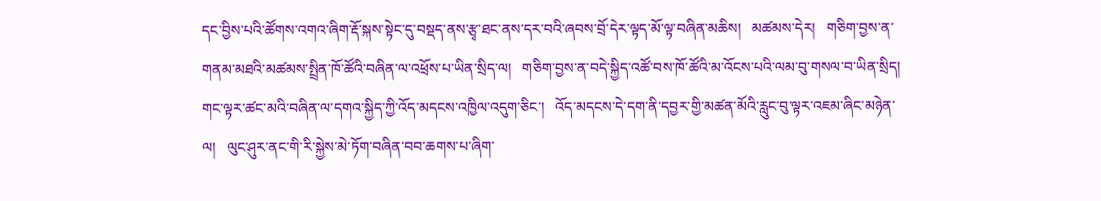དང་བྱིས་པའི་ཚོགས་འགའ་ཞིག་རྡོ་སྐས་སྟེང་དུ་བསྡད་ནས་རྩྭ་ཐང་ནས་དར་བའི་ཞབས་བྲོ་དེར་ལྟད་མོ་ལྟ་བཞིན་མཆིས།   མཚམས་དེར།   གཅིག་བྱས་ན་གནམ་མཐའི་མཚམས་སྤྲིན་ཁོ་ཚོའི་བཞིན་ལ་འཕྲོས་པ་ཡིན་སྲིད་ལ།   གཅིག་བྱས་ན་བདེ་སྐྱིད་འཚོ་བས་ཁོ་ཚོའི་མ་འོངས་པའི་ལམ་བུ་གསལ་བ་ཡིན་སྲིད།   གང་ལྟར་ཚང་མའི་བཞིན་ལ་དགའ་སྐྱིད་ཀྱི་འོད་མདངས་འཁྱིལ་འདུག་ཅིང་།   འོད་མདངས་དེ་དག་ནི་དབྱར་གྱི་མཚན་མོའི་རླུང་བུ་ལྟར་འཇམ་ཞིང་མཉེན་ལ།   ལུང་ཤུར་ནང་གི་རི་སྐྱེས་མེ་ཏོག་བཞིན་བབ་ཆགས་པ་ཞིག་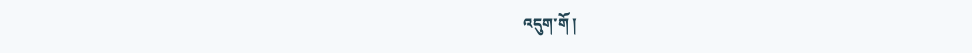འདུག་གོ །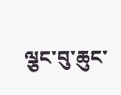ལྕང་བུ་ཆུང་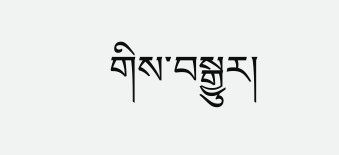གིས་བསྒྱུར།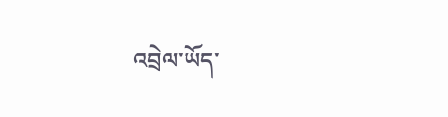འབྲེལ་ཡོད་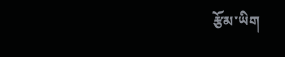རྩོམ་ཡིག